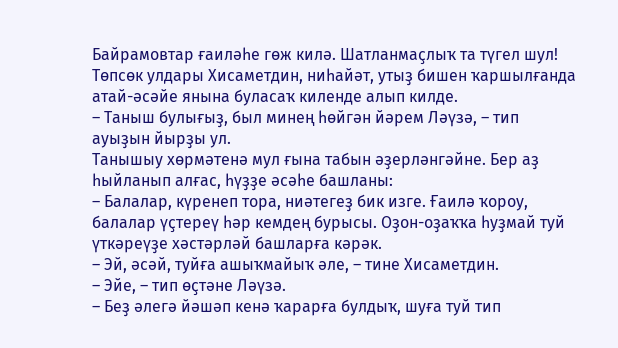Байрамовтар ғаиләһе гөж килә. Шатланмаҫлыҡ та түгел шул! Төпсөк улдары Хисаметдин, ниһайәт, утыҙ бишен ҡаршылғанда атай-әсәйе янына буласаҡ киленде алып килде.
– Таныш булығыҙ, был минең һөйгән йәрем Ләүзә, – тип ауыҙын йырҙы ул.
Танышыу хөрмәтенә мул ғына табын әҙерләнгәйне. Бер аҙ һыйланып алғас, һүҙҙе әсәһе башланы:
– Балалар, күренеп тора, ниәтегеҙ бик изге. Ғаилә ҡороу, балалар үҫтереү һәр кемдең бурысы. Оҙон-оҙаҡҡа һуҙмай туй үткәреүҙе хәстәрләй башларға кәрәк.
– Эй, әсәй, туйға ашыҡмайыҡ әле, – тине Хисаметдин.
– Эйе, – тип өҫтәне Ләүзә.
– Беҙ әлегә йәшәп кенә ҡарарға булдыҡ, шуға туй тип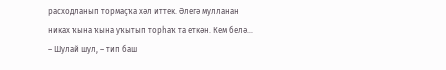расходланып тормаҫҡа хәл иттек. Әлегә мулланан никах ҡына ҡына уҡытып торһаҡ та еткән. Кем белә...
– Шулай шул, – тип баш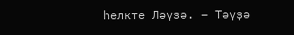һелкте Ләүзә. – Тәүҙә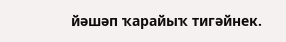йәшәп ҡарайыҡ тигәйнек.